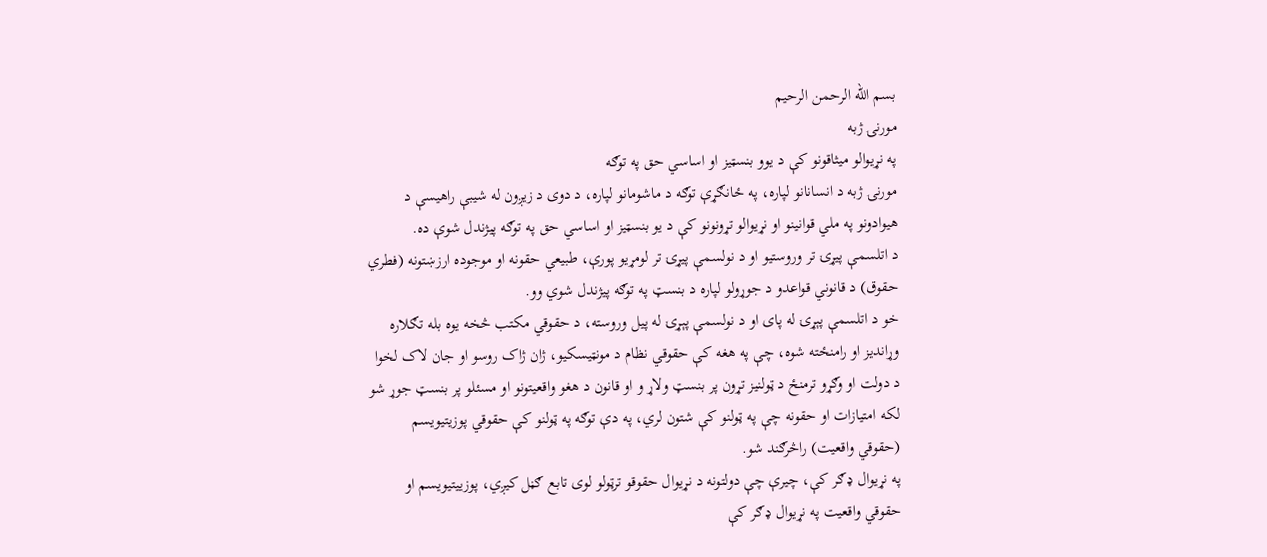بسم الله الرحمن الرحیم
مورنۍ ژبه
په نړیوالو میثاقونو کې د یوو بنسټیز او اساسي حق په توګه
مورنۍ ژبه د انسانانو لپاره، په ځانګړې توګه د ماشومانو لپاره، د دوی د زیږون له شیبې راهیسې د هیوادونو په ملي قوانینو او نړیوالو تړونونو کې د یو بنسټیز او اساسي حق په توګه پیژندل شوې ده.
د اتلسمې پیړۍ تر وروستیو او د نولسمې پیړۍ تر لومړیو پورې، طبیعي حقونه او موجوده ارزښتونه (فطري حقوق) د قانوني قواعدو د جوړولو لپاره د بنسټ په توګه پیژندل شوي وو.
خو د اتلسمې پېړۍ له پای او د نولسمې پېړۍ له پیل وروسته، د حقوقي مکتب څخه یوه بله تګلاره وړاندیز او رامنځته شوه، چې په هغه کې حقوقي نظام د مونټیسکیو، ژان ژاک روسو او جان لاک لخوا د دولت او وګړو ترمنځ د ټولنیز تړون پر بنسټ ولاړ و او قانون د هغو واقعیتونو او مسئلو پر بنسټ جوړ شو لکه امتیازات او حقونه چې په ټولنو کې شتون لري، په دې توګه په ټولنو کې حقوقي پوزیتیویسم (حقوقي واقعیت) راڅرګند شو.
په نړیوال ډګر کې، چیرې چې دولتونه د نړیوال حقوقو ترټولو لوی تابع ګڼل کیږي، پوزییتیویسم او حقوقي واقعیت په نړیوال ډګر کې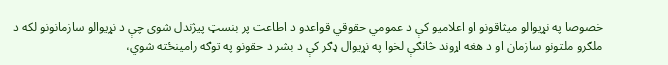خصوصا په نړیوالو میثاقونو او اعلامیو کې د عمومي حقوقي قواعدو د اطاعت پر بنسټ پیژندل شوی چې د نړیوالو سازمانونو لکه د ملګرو ملتونو سازمان او د هغه اړوند څانګې لخوا په نړیوال ډګر کې د بشر د حقونو په توګه رامینځته شوي،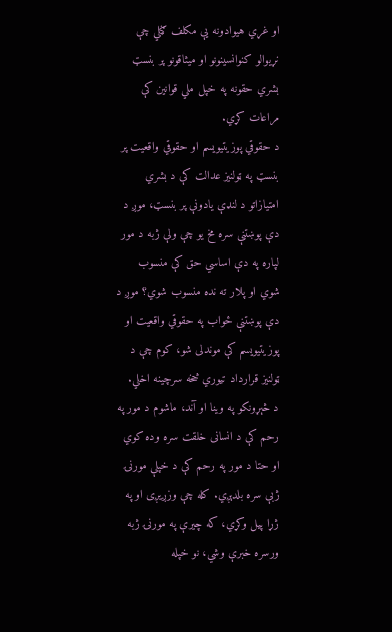او غړي هیوادونه یې مکلف ګڼلي چې نړیوالو کنوانسینونو او میثاقونو پر بنسټ بشري حقونه په خپل ملي قوانین کې مراعات کړي.
د حقوقي پوزیتیویسم او حقوقي واقعیت پر بنسټ په ټولنیز عدالت کې د بشري امتیازاتو د لنډې یادونې پر بنسټ، موږ د دې پوښتنې سره مخ یو چې ولې ژبه د مور لپاره په دې اساسي حق کې منسوب شوي او پلار ته نده منسوب شوي؟ موږ د دې پوښتنې ځواب په حقوقي واقعیت او پوزیتیویسم کې موندلی شو، کوم چې د ټولنیز قرارداد تیوري څخه سرچینه اخلي.
د څېړونکو په وینا او آند، ماشوم د مور په رحم کې د انسانی خلقت سره وده کوي او حتا د مور په رحم کې د خپلې مورنۍ ژبې سره بلدېږي. کله چې وزږیږی او په ژړا پیل وکړي، که چیرې په مورنۍ ژبه ورسره خبرې وشي، نو خپله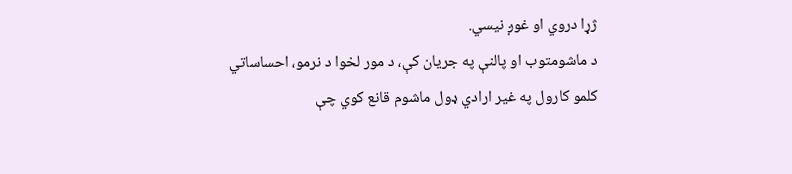ژړا دروي او غوږ نیسي.
د ماشومتوب او پالنې په جریان کې، د مور لخوا د نرمو، احساساتي کلمو کارول په غیر ارادي ډول ماشوم قانع کوي چې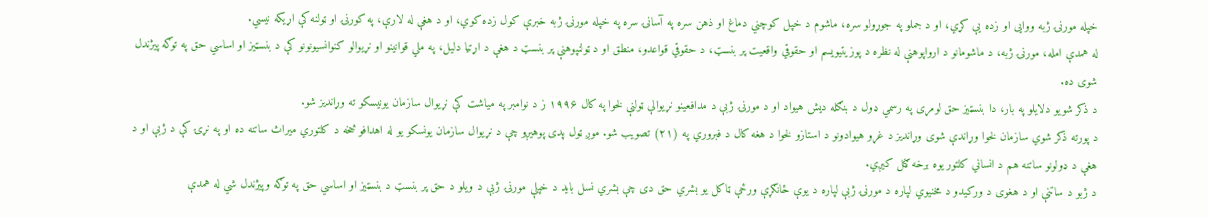خپله مورنۍ ژبه ووایی او زده یې کړي، او د جملو په جوړولو سره، ماشوم د خپل کوچني دماغ او ذهن سره په آسانۍ سره په خپله مورنۍ ژبه خبرې کول زده کوي، او د هغې له لارې، په کورنۍ او ټولنه کې اړیکه نیسي.
له همدې امله، مورنۍ ژبه، د ماشومانو د ارواپوهنې له نظره د پوزیتیویسم او حقوقي واقعیت پر بنسټ، د حقوقي قواعدو، منطق او د ټولنپوهنې پر بنسټ د هغې د اړتیا دلیل، په ملي قوانینو او نړیوالو کنوانسیونونو کې د بنسټیز او اساسي حق په توګه پیژندل شوی ده.
د ذکر شویو دلایلو په بار، دا بنسټیز حق لومړی په رسمي ډول د بنګله دیش هیواد او د مورنۍ ژبې د مدافعینو نړیوالې ټولنې لخوا په کال ۱۹۹۶ ز د نوامبر په میاشت کې نړیوال سازمان یونیسکو ته وړاندیز شو.
د پورته ذکر شوي سازمان لخوا وړاندې شوی وړاندیز د غړو هیوادونو د استازو لخوا د هغه کال د فبروري په (۲۱) تصویب شو. موږ ټول پدی پوهیږو چې د نړیوال سازمان یونسکو یو له اهدافو څخه د کلتوري میراث ساتنه ده او په نړۍ کې د ژبې او د هغې د ډولونو ساتنه هم د انساني کلتور یوه برخه ګڼل کیږي.
د ژبو د ساتنې او د هغوی د ورکیدو د مخنیوي لپاره د مورنۍ ژبې لپاره د یوې ځانګړې ورځې ټاکل یو بشري حق دی چې بشري نسل باید د خپلې مورنۍ ژبې د ویلو د حق پر بنسټ د بنسټیز او اساسي حق په توګه وپیژندل شي له همدې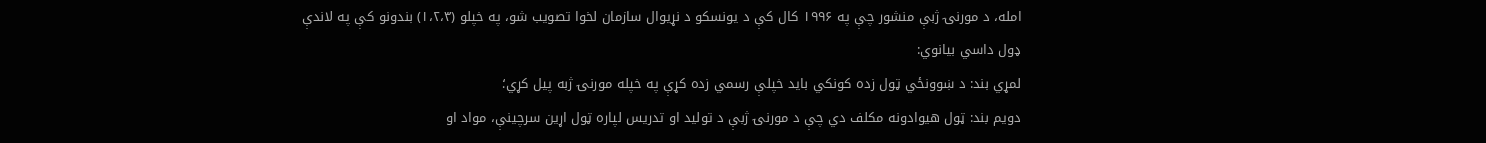امله، د مورنۍ ژبې منشور چې په ۱۹۹۶ کال کې د یونسکو د نړیوال سازمان لخوا تصویب شو، په خپلو (۱،۲،۳) بندونو کې په لاندې ډول داسي بیانوي:
لمړي بند: د ښوونځي ټول زده کونکي باید خپلې رسمي زده کړې په خپله مورنۍ ژبه پیل کړي؛
دویم بند: ټول هیوادونه مکلف دي چې د مورنۍ ژبې د تولید او تدریس لپاره ټول اړین سرچینې، مواد او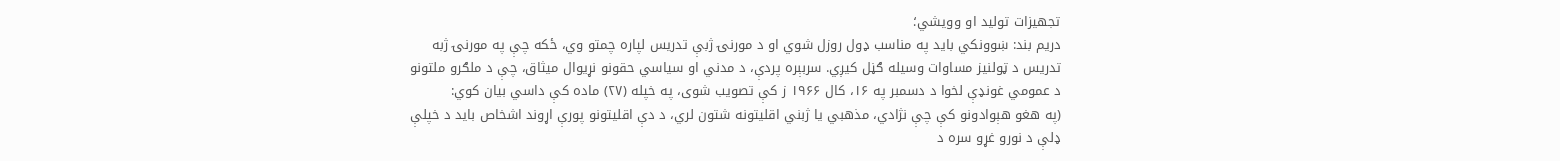تجهیزات تولید او وویشي؛
دریم بند: ښوونکي باید په مناسب ډول روزل شوي او د مورنۍ ژبې تدریس لپاره چمتو وي، ځکه چې په مورنۍ ژبه تدریس د ټولنیز مساوات وسیله ګڼل کیږي. سربېره پردې، د مدني او سیاسي حقونو نړیوال میثاق، چې د ملګرو ملتونو د عمومي غونډې لخوا د دسمبر په ۱۶، کال ۱۹۶۶ ز کې تصویب شوی، په خپله (۲۷) ماده کې داسي بیان کوي:
(په هغو هېوادونو کې چې نژادي، مذهبي یا ژبني اقلیتونه شتون لري، د دې اقلیتونو پورې اړوند اشخاص باید د خپلې ډلې د نورو غړو سره د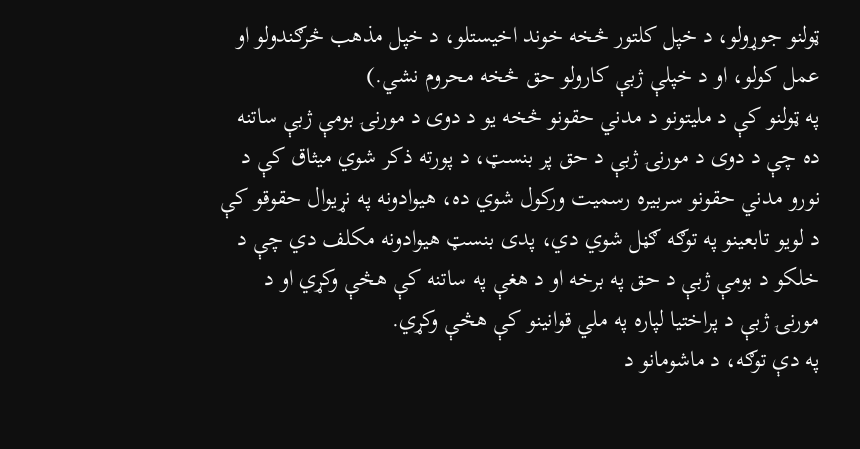ټولنو جوړولو، د خپل کلتور څخه خوند اخیستلو، د خپل مذهب څرګندولو او عمل کولو، او د خپلې ژبې کارولو حق څخه محروم نشي.)
په ټولنو کې د ملیتونو د مدني حقونو څخه یو د دوی د مورنۍ بومې ژبې ساتنه ده چې د دوی د مورنۍ ژبې د حق پر بنسټ، د پورته ذکر شوي میثاق کې د نورو مدني حقونو سربیره رسمیت ورکول شوي ده، هیوادونه په نړیوال حقوقو کې د لویو تابعینو په توګه ګڼل شوي دي، پدی بنسټ هیوادونه مکلف دي چې د خلکو د بومې ژبې د حق په برخه او د هغې په ساتنه کې هڅې وکړي او د مورنۍ ژبې د پراختیا لپاره په ملي قوانینو کې هڅې وکړي.
په دې توګه، د ماشومانو د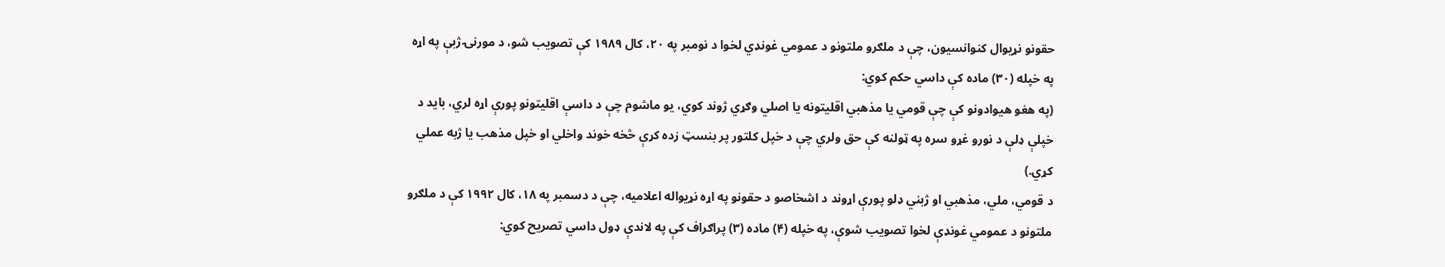حقونو نړیوال کنوانسیون، چې د ملګرو ملتونو د عمومي غونډي لخوا د نومبر په ۲۰، کال ۱۹۸۹ کې تصویب شو، د مورنۍ ژبې په اړه په خپله (۳۰) ماده کې داسي حکم کوي:
(په هغو هیوادونو کې چې قومي یا مذهبي اقلیتونه یا اصلي وګړي ژوند کوي، یو ماشوم چې د داسې اقلیتونو پورې اړه لري، باید د خپلې ډلې د نورو غړو سره په ټولنه کې حق ولري چې د خپل کلتور پر بنسټ زده کړې څخه خوند واخلي او خپل مذهب یا ژبه عملي کړي.)
د قومي، ملي، مذهبي او ژبني ډلو پورې اړوند د اشخاصو د حقونو په اړه نړیواله اعلامیه، چې د دسمبر په ۱۸، کال ۱۹۹۲ کې د ملګرو ملتونو د عمومي غونډې لخوا تصویب شوې، په خپله (۴) ماده (۳) پراګراف کې په لاندې ډول داسي تصریح کوي: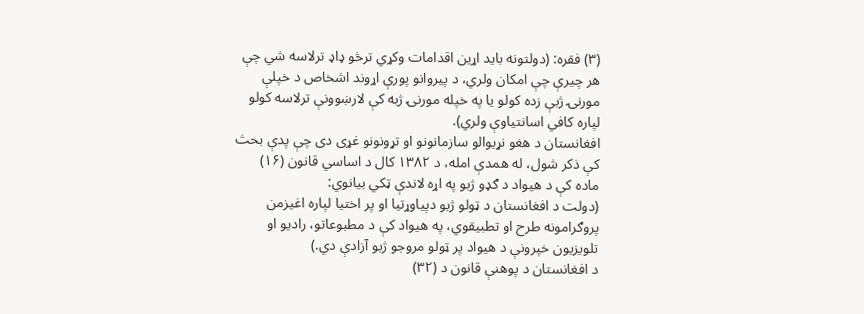(۳) فقره: (دولتونه باید اړین اقدامات وکړي ترڅو ډاډ ترلاسه شي چې هر چیرې چې امکان ولري، د پیروانو پورې اړوند اشخاص د خپلې مورنۍ ژبې زده کولو یا په خپله مورنۍ ژبه کې لارښوونې ترلاسه کولو لپاره کافي اسانتیاوې ولري).
افغانستان د هغو نړیوالو سازمانونو او تړونونو غړی دی چې پدې بحث کې ذکر شول، له همدې امله، د ۱۳۸۲ کال د اساسي قانون (۱۶) ماده کې د هیواد د ګډو ژبو په اړه لاندې ټکي بیانوي:
(دولت د افغانستان د ټولو ژبو دپیاوړتیا او پر اختیا لپاره اغیزمن پروګرامونه طرح او تطبیقوي، په هیواد کې د مطبوعاتو، رادیو او تلویزیون خپرونې د هیواد پر ټولو مروجو ژبو آزادې دي.)
د افغانستان د پوهنې قانون د (۳۲)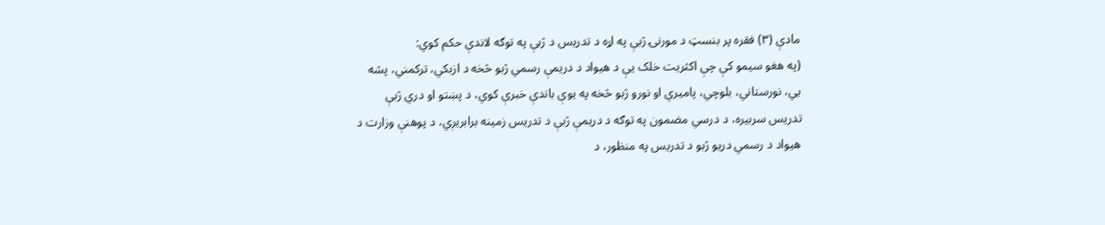مادې (۳) فقره پر بنسټ د مورنۍ ژبې په اړه د تدریس د ژبې په توګه لاندې حکم کوي:
(په هغو سیمو کې چې اکثریت خلک یې د هیواد د دریمې رسمي ژبو څخه د ازبکي، ترکمني، پشه یي، نورستاني، بلوچي، پامیري او نورو ژبو څخه په یوې باندې خبرې کوي، د پښتو او دري ژبې تدریس سربیره، د درسي مضمون په توګه د دریمې ژبې د تدریس زمینه برابریږي، د پوهنې وزارت د هیواد د رسمي دریو ژبو د تدریس په منظور، د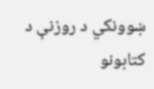ښوونکي د روزنې د کتابونو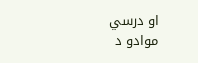او درسي موادو د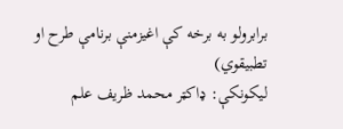برابرولو به برخه کې اغیزمنې برنامې طرح او تطبیقوي)
لیکونکې: ډاکټر محمد ظریف علم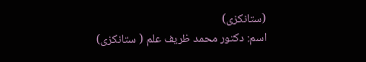(ستانکزی)
اسم: دکتور محمد ظریف علم ( ستانکزی)